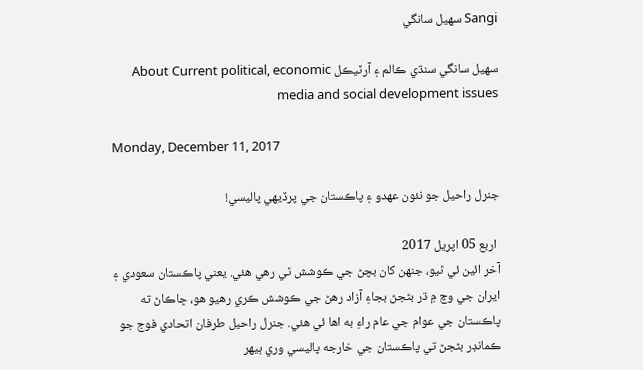Sangi سهيل سانگي

سهيل سانگي سنڌي ڪالم ۽ آرٽيڪل About Current political, economic media and social development issues

Monday, December 11, 2017

جنرل راحيل جو نئون عهدو ۽ پاڪستان جي پرڏيهي پاليسي!

 اربع 05 اپريل 2017
آخر ائين ئي ٿيو، جنهن کان بچڻ جي ڪوشش ٿي رهي هئي. يعني پاڪستان سعودي ۽ ايران جي وچ ۾ ڌر بڻجڻ بجاءِ آزاد رهڻ جي ڪوشش ڪري رهيو هو، ڇاڪاڻ ته پاڪستان جي عوام جي عام راءِ به اها ئي هئي. جنرل راحيل طرفان اتحادي فوج جو ڪمانڊر بڻجڻ تي پاڪستان جي خارجه پاليسي وري ٻيهر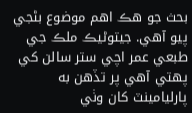بحث جو هڪ اهم موضوع بڻجي پيو آهي. جيتوڻيڪ ملڪ جي طبعي عمر اچي ستر سالن کي پهتي آهي پر تڏهن به پارليامينٽ کان وٺي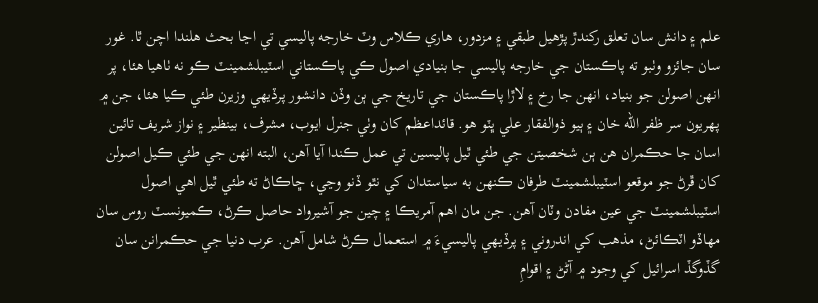علم ۽ دانش سان تعلق رکندڙ پڙهيل طبقي ۽ مزدور، هاري ڪلاس وٽ خارجه پاليسي تي اڃا بحث هلندا اچن ٿا. غور سان جائزو وٺبو ته پاڪستان جي خارجه پاليسي جا بنيادي اصول ڪي پاڪستاني اسٽيبلشمينٽ ڪو نه ٺاهيا هئا، پر انهن اصولن جو بنياد، انهن جا رخ ۽ لاڙا پاڪستان جي تاريخ جي ٻن وڏن دانشور پرڏيهي وزيرن طئي ڪيا هئا، جن ۾ پهريون سر ظفر الله خان ۽ ٻيو ذوالفقار علي ڀٽو هو. قائداعظم کان وٺي جنرل ايوب، مشرف، بينظير ۽ نواز شريف تائين اسان جا حڪمران هن ٻن شخصيتن جي طئي ٿيل پاليسين تي عمل ڪندا آيا آهن، البته انهن جي طئي ڪيل اصولن کان ڦرڻ جو موقعو اسٽيبلشمينٽ طرفان ڪنهن به سياستدان کي نٿو ڏنو وڃي، ڇاڪاڻ ته طئي ٿيل اهي اصول اسٽيبلشمينٽ جي عين مفادن وٽان آهن. جن مان اهم آمريڪا ۽ چين جو آشيرواد حاصل ڪرڻ، ڪميونسٽ روس سان مهاڏو اٽڪائڻ، مذهب کي اندروني ۽ پرڏيهي پاليسيءَ ۾ استعمال ڪرڻ شامل آهن. عرب دنيا جي حڪمرانن سان گڏوگڏ اسرائيل کي وجود ۾ آڻڻ ۽ اقوامِ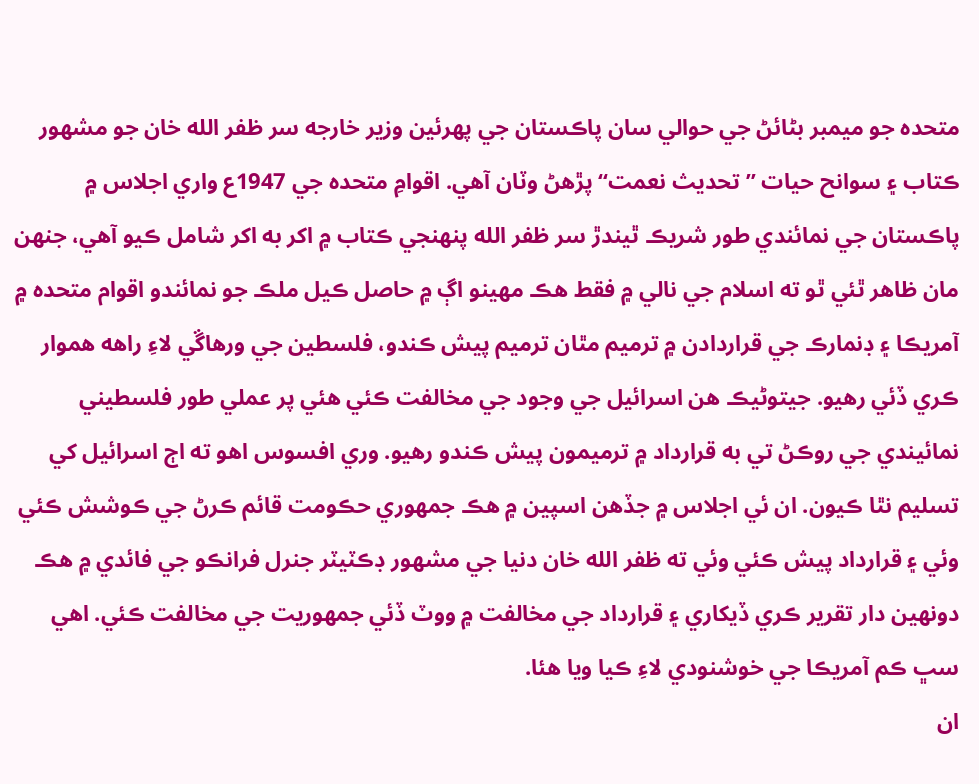متحده جو ميمبر بڻائڻ جي حوالي سان پاڪستان جي پهرئين وزير خارجه سر ظفر الله خان جو مشهور ڪتاب ۽ سوانح حيات ”تحديث نعمت“ پڙهڻ وٽان آهي. اقوامِ متحده جي 1947ع واري اجلاس ۾ پاڪستان جي نمائندي طور شريڪ ٿيندڙ سر ظفر الله پنهنجي ڪتاب ۾ اکر به اکر شامل ڪيو آهي، جنهن مان ظاهر ٿئي ٿو ته اسلام جي نالي ۾ فقط هڪ مهينو اڳ ۾ حاصل ڪيل ملڪ جو نمائندو اقوام متحده ۾ آمريڪا ۽ ڊنمارڪ جي قراردادن ۾ ترميم مٿان ترميم پيش ڪندو، فلسطين جي ورهاڱي لاءِ راهه هموار ڪري ڏئي رهيو. جيتوڻيڪ هن اسرائيل جي وجود جي مخالفت ڪئي هئي پر عملي طور فلسطيني نمائيندي جي روڪڻ تي به قرارداد ۾ ترميمون پيش ڪندو رهيو. وري افسوس اهو ته اڄ اسرائيل کي تسليم نٿا ڪيون. ان ئي اجلاس ۾ جڏهن اسپين ۾ هڪ جمهوري حڪومت قائم ڪرڻ جي ڪوشش ڪئي وئي ۽ قرارداد پيش ڪئي وئي ته ظفر الله خان دنيا جي مشهور ڊڪٽيٽر جنرل فرانڪو جي فائدي ۾ هڪ دونهين دار تقرير ڪري ڏيکاري ۽ قرارداد جي مخالفت ۾ ووٽ ڏئي جمهوريت جي مخالفت ڪئي. اهي سڀ ڪم آمريڪا جي خوشنودي لاءِ ڪيا ويا هئا.
ان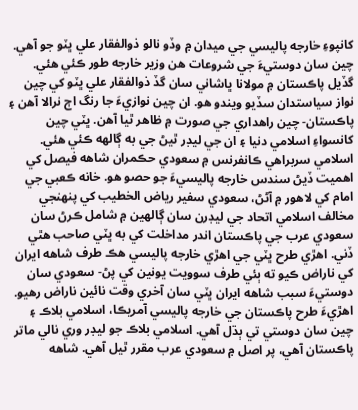کانپوءِ خارجه پاليسي جي ميدان ۾ وڏو نالو ذوالفقار علي ڀٽو جو آهي. چين سان دوستيءَ جي شروعات هن وزير خارجه طور ڪئي هئي. گڏيل پاڪستان ۾ مولانا ڀاشاني سان گڏ ذوالفقار علي ڀٽو کي چين نواز سياستدان سڏيو ويندو هو. ان چين نوازيءَ جا رنگ اڄ نرالا آهن ۽ پاڪستان- چين راهداري جي صورت ۾ ظاهر ٿيا آهن. ڀٽي چين کانسواءِ اسلامي دنيا ۽ ان جي ليڊر ٿيڻ جي به ڳالهه ڪئي هئي. اسلامي سربراهي ڪانفرنس ۾ سعودي حڪمران شاهه فيصل کي اهميت ڏيڻ سندس خارجه پاليسيءَ جو حصو هو. خانه ڪعبي جي امام کي لاهور ۾ آڻڻ، سعودي سفير رياض الخطيب کي پنهنجي مخالف اسلامي اتحاد جي ليڊرن سان ڳالهين ۾ شامل ڪرڻ سان سعودي عرب جي پاڪستان اندر مداخلت کي به ڀٽي صاحب هٿي ڏني. اهڙي طرح ڀٽي جي اهڙي خارجه پاليسي هڪ طرف شاهه ايران کي ناراض ڪيو ته ٻئي طرف سوويت يونين کي پڻ- سعودي سان دوستيءَ سبب شاهه ايران ڀٽي سان آخري وقت نائين ناراض رهيو. اهڙيءَ طرح پاڪستان جي خارجه پاليسي آمريڪا، اسلامي بلاڪ ۽ چين سان دوستي تي ٻڌل آهي. اسلامي بلاڪ جو ليڊر وري نالي ماتر پاڪستان آهي، پر اصل ۾ سعودي عرب مقرر ٿيل آهي. شاهه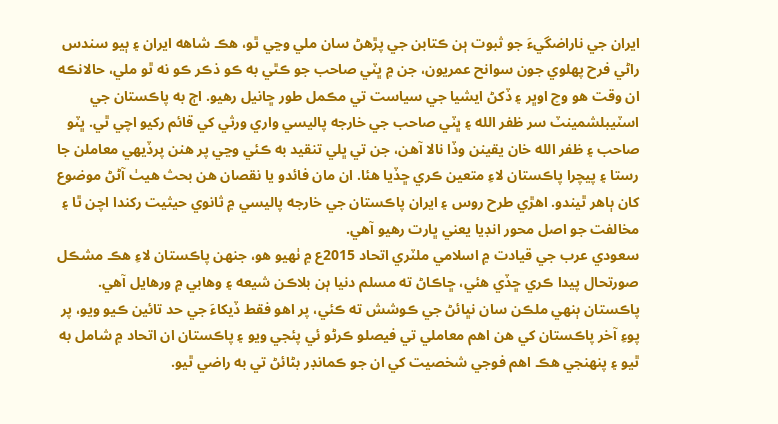ايران جي ناراضگيءَ جو ثبوت ٻن ڪتابن جي پڙهڻ سان ملي وڃي ٿو، هڪ شاهه ايران ۽ ٻيو سندس راڻي فرح پهلوي جون سوانح عمريون، جن ۾ ڀٽي صاحب جو ڪٿي به ڪو ذڪر ڪو نه ٿو ملي، حالانڪه ان وقت هو وچ اوڀر ۽ ڏکڻ ايشيا جي سياست تي مڪمل طور ڇانيل رهيو. اڄ به پاڪستان جي اسٽيبلشمينٽ سر ظفر الله ۽ ڀٽي صاحب جي خارجه پاليسي واري ورثي کي قائم رکيو اچي ٿي. ڀٽو صاحب ۽ ظفر الله خان يقينن وڏا نالا آهن، جن تي ڀلي تنقيد به ڪئي وڃي پر هنن پرڏيهي معاملن جا رستا ۽ پيچرا پاڪستان لاءِ متعين ڪري ڇڏيا هئا. ان مان فائدو يا نقصان هن بحث هيٺ آڻڻ موضوع کان ٻاهر ٿيندو. اهڙي طرح روس ۽ ايران پاڪستان جي خارجه پاليسي ۾ ثانوي حيثيت رکندا اچن ٿا ۽ مخالفت جو اصل محور انڊيا يعني ڀارت رهيو آهي.
سعودي عرب جي قيادت ۾ اسلامي ملٽري اتحاد 2015ع ۾ ٺهيو هو، جنهن پاڪستان لاءِ هڪ مشڪل صورتحال پيدا ڪري ڇڏي هئي، ڇاڪاڻ ته مسلم دنيا ٻن بلاڪن شيعه ۽ وهابي ۾ ورهايل آهي. پاڪستان ٻنهي ملڪن سان نڀائڻ جي ڪوشش ته ڪئي، پر اهو فقط ڏيکاءَ جي حد تائين ڪيو ويو، پر پوءِ آخر پاڪستان کي هن اهم معاملي تي فيصلو ڪرڻو ئي پئجي ويو ۽ پاڪستان ان اتحاد ۾ شامل به ٿيو ۽ پنهنجي هڪ اهم فوجي شخصيت کي ان جو ڪمانڊر بڻائڻ تي به راضي ٿيو.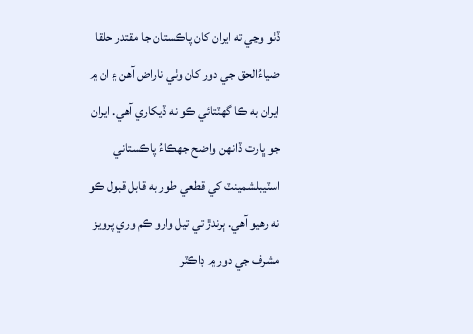ڏٺو وڃي ته ايران کان پاڪستان جا مقتدر حلقا ضياءُالحق جي دور کان وٺي ناراض آهن ۽ ان ۾ ايران به ڪا گهٽتائي ڪو نه ڏيکاري آهي. ايران جو ڀارت ڏانهن واضح جهڪاءُ پاڪستاني اسٽيبلشمينٽ کي قطعي طور به قابل قبول ڪو نه رهيو آهي. ٻرندڙ تي تيل وارو ڪم وري پرويز مشرف جي دور ۾ ڊاڪٽر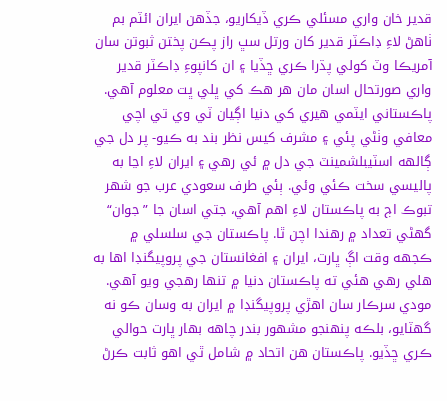قدير خان واري مسئلي ڪري ڏيکاريو، جڏهن ايران ائٽم بم ٺاهڻ لاءِ ڊاڪٽر قدير کان ورتل سڀ راز پڪن پختن ثبوتن سان آمريڪا وٽ کولي پڌرا ڪري ڇڏيا ۽ ان کانپوءِ ڊاڪٽر قدير واري صورتحال اسان مان هر هڪ کي ڀلي ڀت معلوم آهي. پاڪستاني ايٽمي هيري کي دنيا اڳيان ٽي وي تي اچي معافي وٺڻي پئي ۽ مشرف کيس نظر بند به ڪيو- پر دل جي ڳالهه اسٽيبلشمينٽ جي دل ۾ ئي رهي ۽ ايران لاءِ اڃا به پاليسي سخت ڪئي وئي. ٻئي طرف سعودي عرب جو شهر تبوڪ اڄ به پاڪستان لاءِ اهم آهي، جتي اسان جا ”جوان“ گهڻي تعداد ۾ رهندا اچن ٿا. پاڪستان جي سلسلي ۾ ڪجهه وقت اڳ ڀارت، ايران ۽ افغانستان جي پروپيگنڊا اها به هلي رهي هئي ته پاڪستان دنيا ۾ تنها رهجي ويو آهي. مودي سرڪار سان اهڙي پروپيگنڊا ۾ ايران به وسان ڪو نه گهٽايو، بلڪه پنهنجو مشهور بندر چاهه بهار ڀارت حوالي ڪري ڇڏيو. پاڪستان هن اتحاد ۾ شامل ٿي اهو ثابت ڪرڻ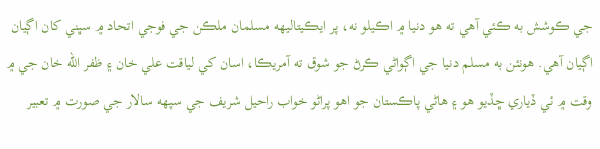جي ڪوشش به ڪئي آهي ته هو دنيا ۾ اڪيلو نه، پر ايڪيتاليهه مسلمان ملڪن جي فوجي اتحاد ۾ سڀني کان اڳيان اڳيان آهي. هونئن به مسلم دنيا جي اڳواڻي ڪرڻ جو شوق ته آمريڪا، اسان کي لياقت علي خان ۽ ظفر الله خان جي ۾ وقت ۾ ئي ڏياري ڇڏيو هو ۽ هاڻي پاڪستان جو اهو پراڻو خواب راحيل شريف جي سپهه سالار جي صورت ۾ تعبير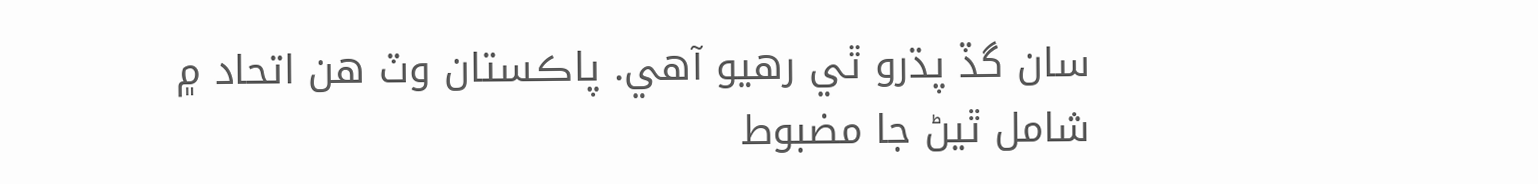سان گڏ پڌرو ٿي رهيو آهي. پاڪستان وٽ هن اتحاد ۾ شامل ٿيڻ جا مضبوط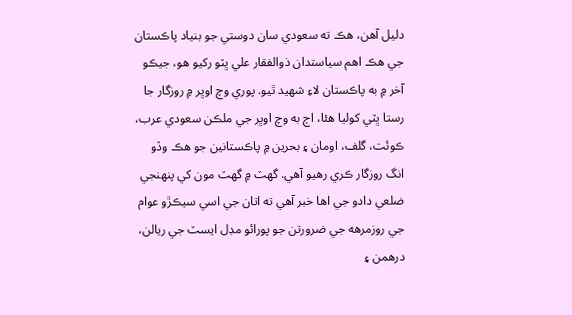دليل آهن، هڪ ته سعودي سان دوستي جو بنياد پاڪستان جي هڪ اهم سياستدان ذوالفقار علي ڀٽو رکيو هو، جيڪو آخر ۾ به پاڪستان لاءِ شهيد ٿيو. پوري وچ اوڀر ۾ روزگار جا رستا ڀٽي کوليا هئا، اڄ به وچ اوڀر جي ملڪن سعودي عرب، ڪوئت، گلف، اومان ۽ بحرين ۾ پاڪستانين جو هڪ وڏو انگ روزگار ڪري رهيو آهي. گهٽ ۾ گهٽ مون کي پنهنجي ضلعي دادو جي اها خبر آهي ته اتان جي اسي سيڪڙو عوام جي روزمرهه جي ضرورتن جو پورائو مڊل ايسٽ جي ريالن، درهمن ۽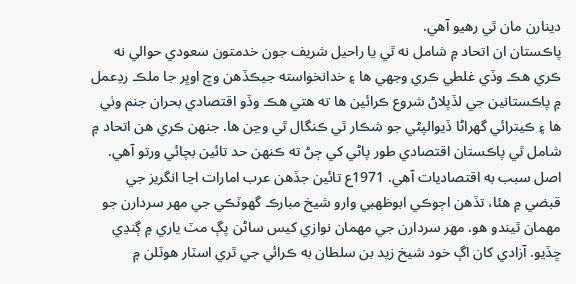دينارن مان ٿي رهيو آهي.
پاڪستان ان اتحاد ۾ شامل نه ٿي يا راحيل شريف جون خدمتون سعودي حوالي نه ڪري هڪ وڏي غلطي ڪري وجهي ها ۽ خدانخواسته جيڪڏهن وچ اوڀر جا ملڪ ردِعمل ۾ پاڪستانين جي لڏپلاڻ شروع ڪرائين ها ته هتي هڪ وڏو اقتصادي بحران جنم وٺي ها ۽ ڪيترائي گهراڻا ڏيوالپڻي جو شڪار ٿي ڪنگال ٿي وڃن ها. جنهن ڪري هن اتحاد ۾ شامل ٿي پاڪستان اقتصادي طور پاڻي کي ڄڻ ته ڪنهن حد تائين بچائي ورتو آهي. اصل سبب به اقتصاديات آهي. 1971ع تائين جڏهن عرب امارات اڃا انگريز جي قبضي ۾ هئا، تڏهن اڄوڪي ابوظهبي وارو شيخ مبارڪ گهوٽڪي جي مهر سردارن جو مهمان ٿيندو هو. مهر سردارن جي مهمان نوازي کيس ساڻن پڳ مٽ ياري ۾ ڳنڍي ڇڏيو. آزادي کان اڳ خود شيخ زيد بن سلطان به ڪرائي جي ٿري اسٽار هوٽلن ۾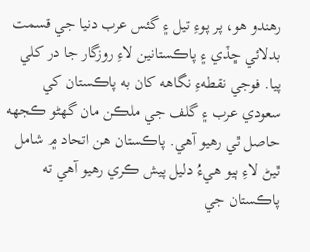رهندو هو، پر پوءِ تيل ۽ گئس عرب دنيا جي قسمت بدلائي ڇڏي ۽ پاڪستانين لاءِ روزگار جا در کلي پيا. فوجي نقطهءِ نگاهه کان به پاڪستان کي سعودي عرب ۽ گلف جي ملڪن مان گهڻو ڪجهه حاصل ٿي رهيو آهي. پاڪستان هن اتحاد ۾ شامل ٿيڻ لاءِ ٻيو هيءُ دليل پيش ڪري رهيو آهي ته پاڪستان جي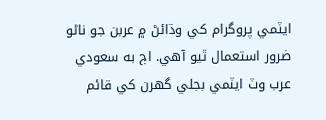ايٽمي پروگرام کي وڌائڻ ۾ عربن جو ناڻو ضرور استعمال ٿيو آهي. اڄ به سعودي عرب وٽ ايٽمي بجلي گهرن کي قائم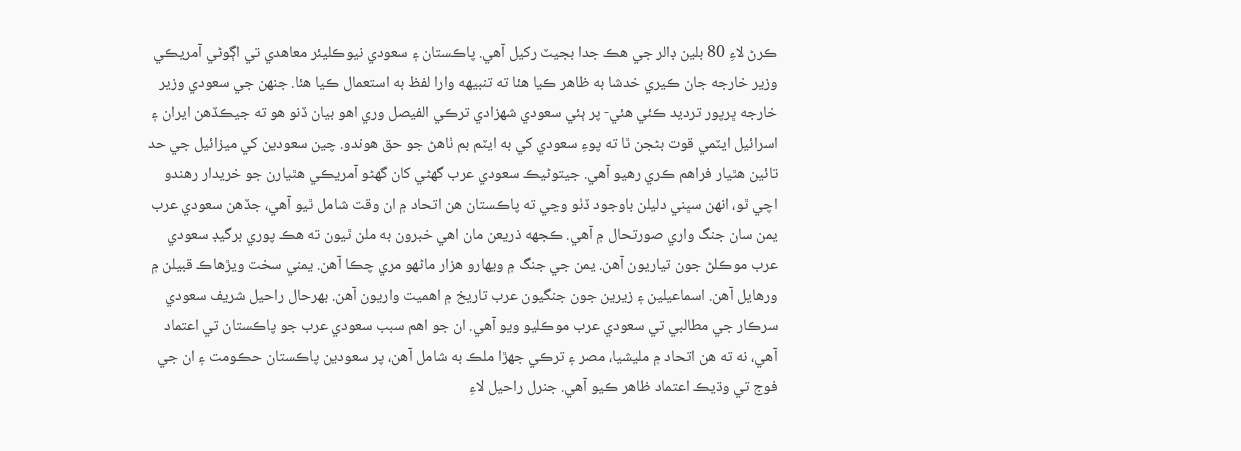ڪرڻ لاءِ 80 بلين ڊالر جي هڪ جدا بجيٽ رکيل آهي. پاڪستان ۽ سعودي نيوڪليئر معاهدي تي اڳوڻي آمريڪي وزير خارجه جان ڪيري خدشا به ظاهر ڪيا هئا ته تنبيهه وارا لفظ به استعمال ڪيا هئا. جنهن جي سعودي وزير خارجه ڀرپور ترديد ڪئي هئي- پر ٻئي سعودي شهزادي ترڪي الفيصل وري اهو بيان ڏنو هو ته جيڪڏهن ايران ۽ اسرائيل ايٽمي قوت بڻجن ٿا ته پوءِ سعودي کي به ايٽم بم ٺاهڻ جو حق هوندو. چين سعودين کي ميزائيل جي حد تائين هٿيار فراهم ڪري رهيو آهي. جيتوڻيڪ سعودي عرب گهڻي کان گهڻو آمريڪي هٿيارن جو خريدار رهندو اچي ٿو، انهن سڀني دليلن باوجود ڏٺو وڃي ته پاڪستان هن اتحاد ۾ ان وقت شامل ٿيو آهي، جڏهن سعودي عرب يمن سان جنگ واري صورتحال ۾ آهي. ڪجهه ذريعن مان اهي خبرون به ملن ٿيون ته هڪ پوري برگيڊ سعودي عرب موڪلڻ جون تياريون آهن. يمن جي جنگ ۾ ويهارو هزار ماڻهو مري چڪا آهن. يمني سخت ويڙهاڪ قبيلن ۾ ورهايل آهن. اسماعيلين ۽ زيرين جون جنگيون عرب تاريخ ۾ اهميت واريون آهن. بهرحال راحيل شريف سعودي سرڪار جي مطالبي تي سعودي عرب موڪليو ويو آهي. ان جو اهم سبب سعودي عرب جو پاڪستان تي اعتماد آهي، نه ته هن اتحاد ۾ مليشيا، مصر ۽ ترڪي جهڙا ملڪ به شامل آهن، پر سعودين پاڪستان حڪومت ۽ ان جي فوج تي وڌيڪ اعتماد ظاهر ڪيو آهي. جنرل راحيل لاءِ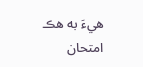هيءَ به هڪ امتحان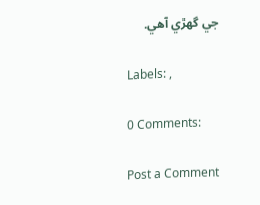جي گهڙي آهي.

Labels: ,

0 Comments:

Post a Comment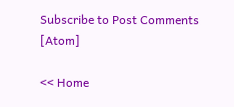Subscribe to Post Comments [Atom]

<< Home